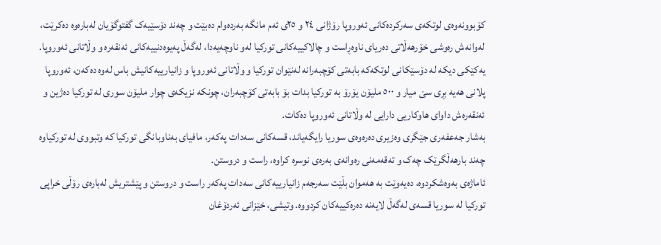کۆبوونەوەی لوتکەی سەرکردەکانی ئەوروپا رۆژانی ٢٤ و ٢٥ی ئەم مانگە بەردەوام دەبێت و چەند دۆسێیەک گفتوگۆیان لەبارەوە دەکرێت، لەوانەش رەوشی خۆرھەڵاتی دەریای ناوەڕاست و چالاکییەکانی تورکیا لەو ناوچەیەدا، لەگەڵ پەیوەدنییەکانی ئەنقەرە و وڵاتانی ئەوروپا.
یەکێکی دیکە لە دۆسێکانی لوتکەکە بابەتی کۆچبەرانە لەنێوان تورکیا و وڵاتانی ئەوروپا و زانیارییەکانیش باس لەوە دەکەن، ئەوروپا پلانی ھەیە بڕی سێ میار و ٥٠٠ ملیۆن یۆرۆ بە تورکیا بدات بۆ بابەتی کۆچبەران، چونکە نزیکەی چوار ملیۆن سوری لە تورکیا دەژین و ئەنقەرەش داوای ھاوکاریی دارایی لە وڵاتانی ئەوروپا دەکات.
بەشار جەعفەری جێگری وەزیری دەرەوەی سوریا رایگەیاند، قسەکانی سەدات پەکەر، مافیای بەناوبانگی تورکیا کە وتبووی لە تورکیاوە چەند بارھەڵگرێک چەک و تەقەمەنی رەوانەی بەرەی نوسرە کراوە، راست و دروستن.
ئاماژەی بەوەشکردوە، دەیەوێت بە ھەموان بڵێت سەرجەم زانیارییەکانی سەدات پەکەر راست و دروستن و پێشتریش لەبارەی رۆڵی خراپی تورکیا لە سوریا قسەی لەگەڵ لایەنە دەرەکییەکان کردووە. وتیشی، خێزانی ئەردۆغان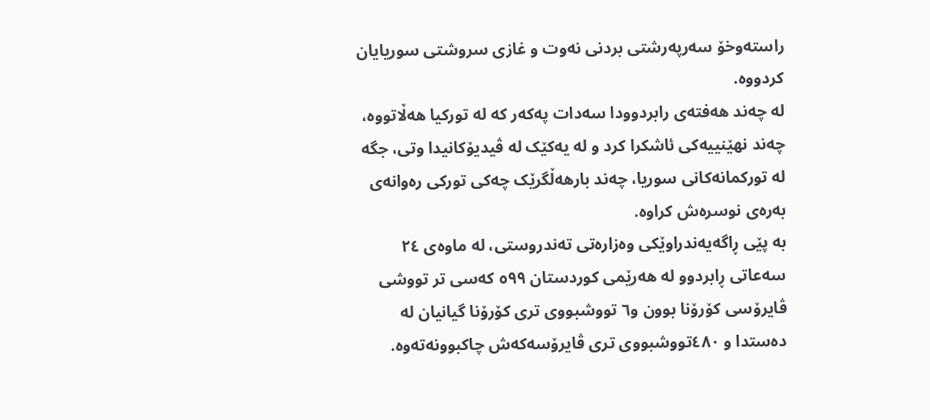راستەوخۆ سەرپەرشتی بردنی نەوت و غازی سروشتی سوریایان کردووە.
لە چەند ھەفتەی رابردوودا سەدات پەکەر کە لە تورکیا ھەڵاتووە، چەند نھێنییەکی ئاشکرا کرد و لە یەکێک لە ڤیدیۆکانیدا وتی، جگە لە تورکمانەکانی سوریا، چەند بارھەڵگرێک چەکی تورکی رەوانەی بەرەی نوسرەش کراوە.
بە پێی ڕاگەیەندراوێکی وەزارەتی تەندروستی، لە ماوەی ٢٤ سەعاتی ڕابردوو لە ھەرێمی کوردستان ٥٩٩ کەسی تر تووشی ڤایرۆسی کۆرۆنا بوون و٦ تووشبووی تری کۆرۆنا گیانیان لە دەستدا و ٤٨٠تووشبووی تری ڤایرۆسەکەش چاکبوونەتەوە.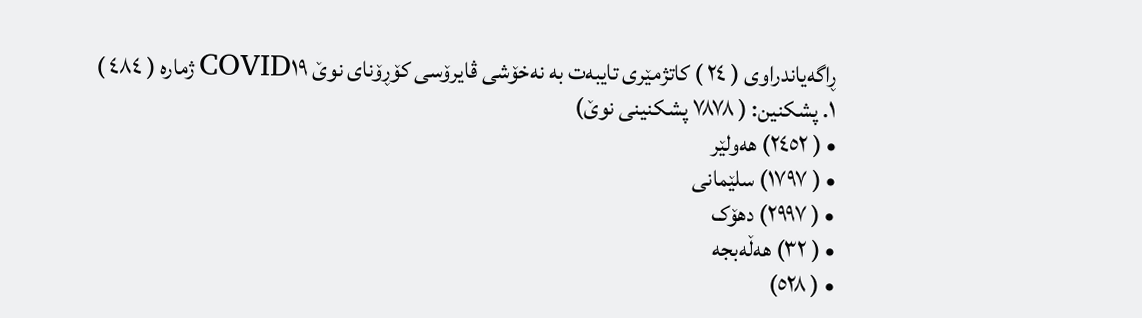ڕاگەیاندراوی ( ٢٤ ) کاتژمێری تایبەت بە نەخۆشی ڤایرۆسی کۆڕۆنای نوێ COVID١٩ ژمارە ( ٤٨٤ )
١. پشکنین: ( ٧٨٧٨ پشکنینی نوێ)
• ( ٢٤٥٢) ھەولێر
• ( ١٧٩٧) سلێمانی
• ( ٢٩٩٧) دھۆک
• ( ٣٢) ھەڵەبجە
• ( ٥٢٨)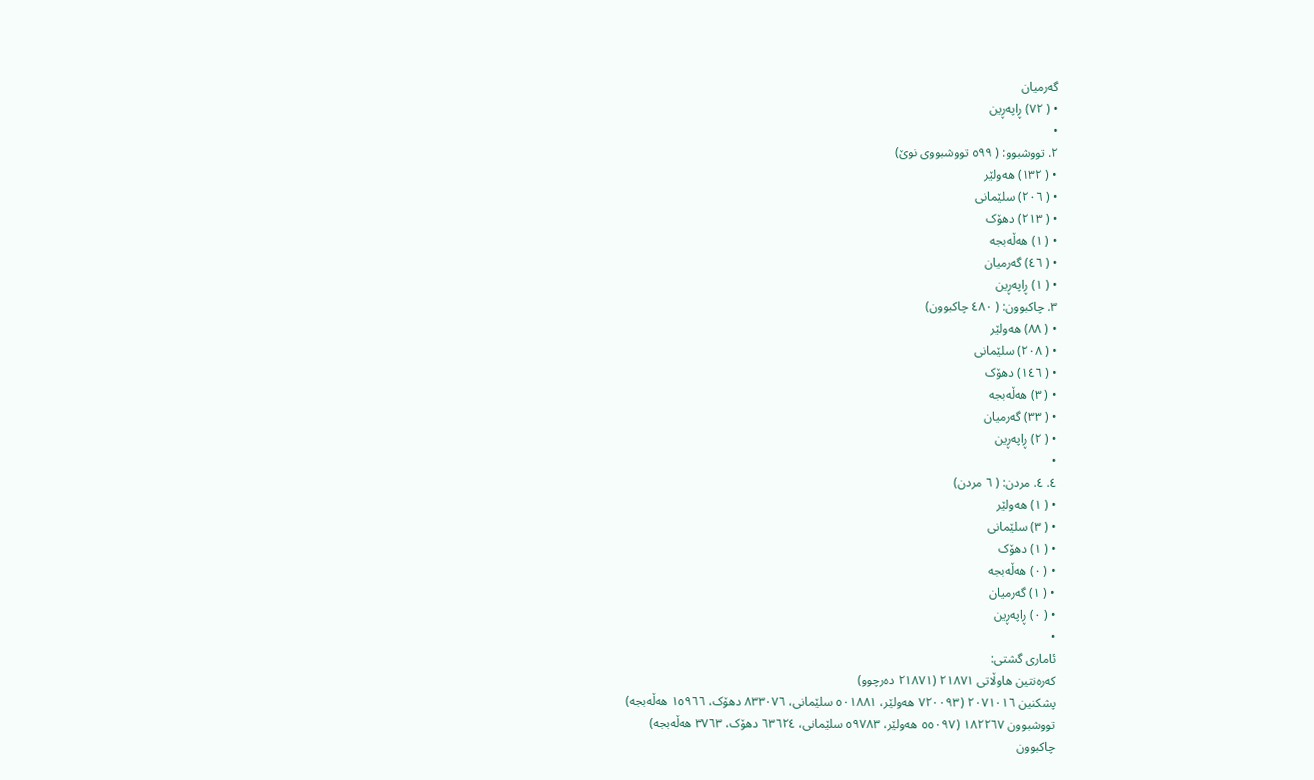گەرمیان
• ( ٧٢) ڕاپەڕین
•
٢. تووشبوو: ( ٥٩٩ تووشبووی نوێ)
• ( ١٣٢) ھەولێر
• ( ٢٠٦) سلێمانی
• ( ٢١٣) دھۆک
• ( ١) ھەڵەبجە
• ( ٤٦) گەرمیان
• ( ١) ڕاپەڕین
٣. چاکبوون: ( ٤٨٠ چاکبوون)
• ( ٨٨) ھەولێر
• ( ٢٠٨) سلێمانی
• ( ١٤٦) دھۆک
• ( ٣) ھەڵەبجە
• ( ٣٣) گەرمیان
• ( ٢) ڕاپەڕین
•
٤. ٤. مردن: ( ٦ مردن)
• ( ١) ھەولێر
• ( ٣) سلێمانی
• ( ١) دھۆک
• ( ٠) ھەڵەبجە
• ( ١) گەرمیان
• ( ٠) ڕاپەڕین
•
ئاماری گشتی:
کەرەنتین ھاوڵاتی ٢١٨٧١ (٢١٨٧١ دەرچوو)
پشکنین ٢٠٧١٠١٦ (٧٢٠٠٩٣ ھەولێر، ٥٠١٨٨١ سلێمانی، ٨٣٣٠٧٦ دھۆک، ١٥٩٦٦ ھەڵەبجە)
تووشبوون ١٨٢٢٦٧ (٥٥٠٩٧ ھەولێر، ٥٩٧٨٣ سلێمانی، ٦٣٦٢٤ دھۆک، ٣٧٦٣ ھەڵەبجە)
چاکبوون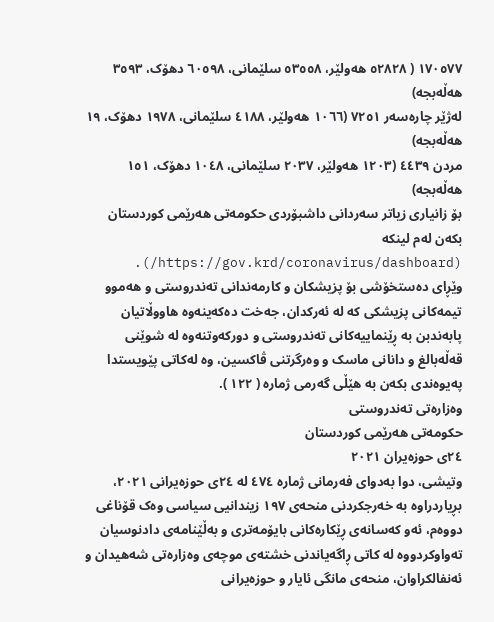١٧٠٥٧٧ ( ٥٢٨٢٨ ھەولێر، ٥٣٥٥٨ سلێمانی، ٦٠٥٩٨ دھۆک، ٣٥٩٣ ھەڵەبجە)
لەژێر چارەسەر ٧٢٥١ (١٠٦٦ ھەولێر، ٤١٨٨ سلێمانی، ١٩٧٨ دھۆک، ١٩ ھەڵەبجە)
مردن ٤٤٣٩ (١٢٠٣ ھەولێر، ٢٠٣٧ سلێمانی، ١٠٤٨ دھۆک، ١٥١ ھەڵەبجە)
بۆ زانیاری زیاتر سەردانی داشبۆردی حکومەتی ھەرێمی کوردستان بکەن لەم لینکە (https://gov.krd/coronavirus/dashboard/).
وێڕای دەستخۆشی بۆ پزیشکان و کارمەندانی تەندروستی و ھەموو تیمەکانی پزیشکی کە لە ئەرکدان، جەخت دەکەینەوە ھاووڵاتیان پابەندبن بە ڕێنماییەکانی تەندروستی و دورکەوتنەوە لە شوێنی قەڵەبالغ و دانانی ماسک و وەرگرتنی ڤاکسین، وە لەکاتی پێویستدا پەیوەندی بکەن بە ھێڵی گەرمی ژمارە ( ١٢٢ ).
وەزارەتی تەندروستی
حکومەتی ھەرێمی کوردستان
٢٤ی حوزەیران ٢٠٢١
وتیشی، دوا بەدوای فەرمانی ژمارە ٤٧٤ لە ٢٤ی حوزەیرانی ٢٠٢١، بڕیاردراوە بە خەرجکردنی منحەی ١٩٧ زیندانیی سیاسی وەک قۆناغی دووەم، ئەو کەسانەی ڕێکارەکانی بایۆمەتری و بەڵێنامەی دادنوسیان تەواوکردووە لە کاتی ڕاگەیاندنی خشتەی موچەی وەزارەتی شەھیدان و ئەنفالکراوان، منحەی مانگی ئایار و حوزەیرانی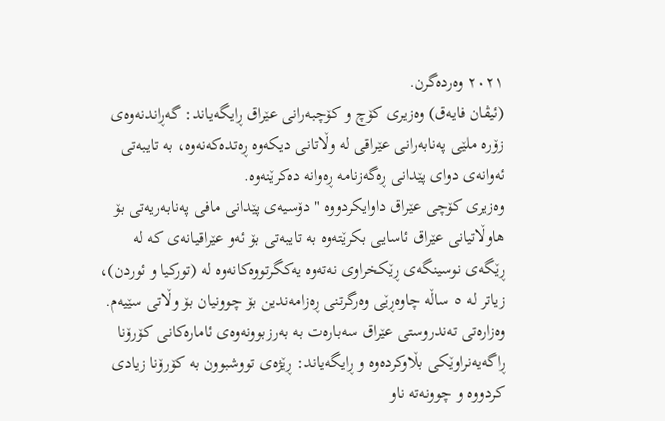٢٠٢١ وەردەگرن.
(ئیڤان فایەق) وەزیری کۆچ و کۆچبەرانی عێراق ڕایگەیاند: گەڕاندنەوەی زۆرە ملێی پەنابەرانی عێراقی لە وڵاتانی دیکەوە ڕەتدەکەنەوە، بە تایبەتی ئەوانەی دوای پێدانی ڕەگەزنامە ڕەوانە دەکرێنەوە.
وەزیری کۆچی عێراق داوایکردووە "دۆسیەی پێدانی مافی پەنابەریەتی بۆ ھاوڵاتیانی عێراق ئاسایی بکرێتەوە بە تایبەتی بۆ ئەو عێراقیانەی کە لە ڕێگەی نوسینگەی ڕێکخراوی نەتەوە یەکگرتووەکانەوە لە (تورکیا و ئوردن)، زیاتر لە ٥ ساڵە چاوەڕێی وەرگرتنی ڕەزامەندین بۆ چوونیان بۆ وڵاتی سێیەم.
وەزارەتی تەندروستی عێراق سەبارەت بە بەرزبوونەوەی ئامارەکانی کۆرۆنا ڕاگەیەنراوێکی بڵاوکردەوە و ڕایگەیاند: ڕێژەی تووشبوون بە کۆرۆنا زیادی کردووە و چوونەتە ناو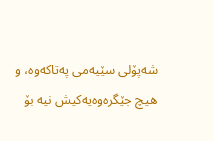شەپۆلی سێیەمی پەتاکەوە، و ھیچ جێگرەوەیەکیش نیە بۆ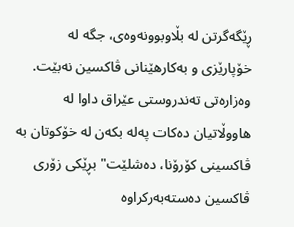ڕێگەگرتن لە بڵاوبوونەوەی، جگە لە خۆپارێزی و بەکارھێنانی ڤاکسین نەبێت.
وەزارەتی تەندروستی عێراق داوا لە ھاووڵاتیان دەکات پەلە بکەن لە خۆکوتان بە ڤاکسینی کۆرۆنا، دەشلێت" بڕێکی زۆری ڤاکسین دەستەبەرکراوە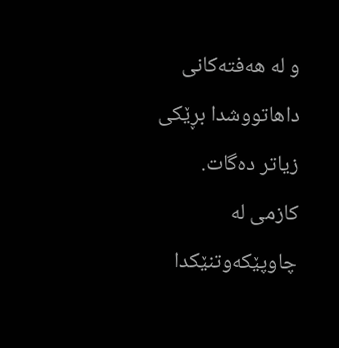و لە ھەفتەکانی داھاتووشدا بڕێکی زیاتر دەگات.
کازمی لە چاوپێکەوتنێکدا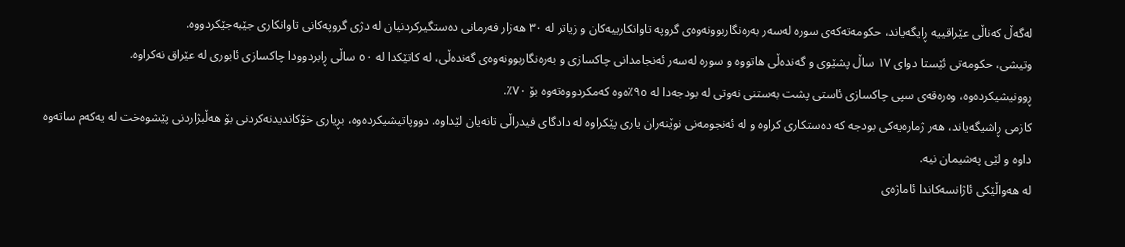لەگەڵ کەناڵی عێراقییە ڕایگەیاند، حکومەتەکەی سورە لەسەر بەرەنگاربوونەوەی گروپە تاوانکارییەکان و زیاتر لە ٣٠ ھەزار فەرمانی دەستگیرکردنیان لە دژی گروپەکانی تاوانکاری جێبەجێکردووە.
وتیشی، حکومەتی ئێستا دوای ١٧ ساڵ پشێوی و گەندەڵی ھاتووە و سورە لەسەر ئەنجامدانی چاکسازی و بەرەنگاربوونەوەی گەندەڵی، لە کاتێکدا لە ٥٠ ساڵی ڕابردوودا چاکسازی ئابوری لە عێراق نەکراوە.
ڕوونیشیکردەوە، وەرەقەی سپی چاکسازی ئاستی پشت بەستنی نەوتی لە بودجەدا لە ٩٥٪ەوە کەمکردووەتەوە بۆ ٧٠٪.
کازمی ڕاشیگەیاند، ھەر ژمارەیەکی بودجە کە دەستکاری کراوە و لە ئەنجومەنی نوێنەران یاری پێکراوە لە دادگای فیدراڵی تانەیان لێداوە. دووپاتیشیکردەوە، بڕیاری خۆکاندیدنەکردنی بۆ ھەڵبژاردنی پێشوەخت لە یەکەم ساتەوە داوە و لێی پەشیمان نیە.
لە ھەواڵێکی ئاژانسەکاندا ئاماژەی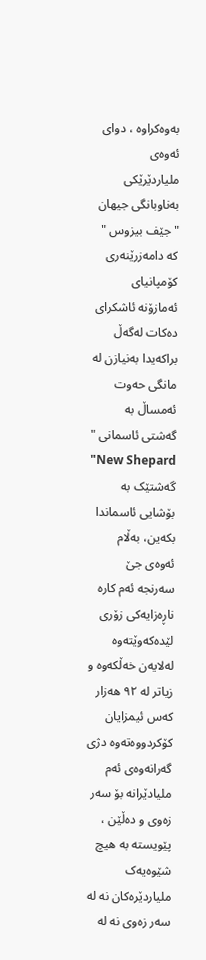بەوەکراوە ، دوای ئەوەی ملیاردێرێکی بەناوبانگی جیھان " جێف بیزوس " کە دامەزرێنەری کۆمپانیای ئەمازۆنە ئاشکرای دەکات لەگەڵ براکەیدا بەنیازن لە مانگی حەوت ئەمساڵ بە گەشتی ئاسمانی " New Shepard" گەشتێک بە بۆشایی ئاسماندا بکەین، بەڵام ئەوەی جێ سەرنجە ئەم کارە ناڕەزایەکی زۆری لێدەکەوێتەوە لەلایەن خەڵکەوە و زیاتر لە ٩٢ ھەزار کەس ئیمزایان کۆکردووەتەوە دژی گەرانەوەی ئەم ملیادێرانە بۆ سەر زەوی و دەڵێن ، پێویستە بە ھیچ شێوەیەک ملیاردێرەکان نە لە سەر زەوی نە لە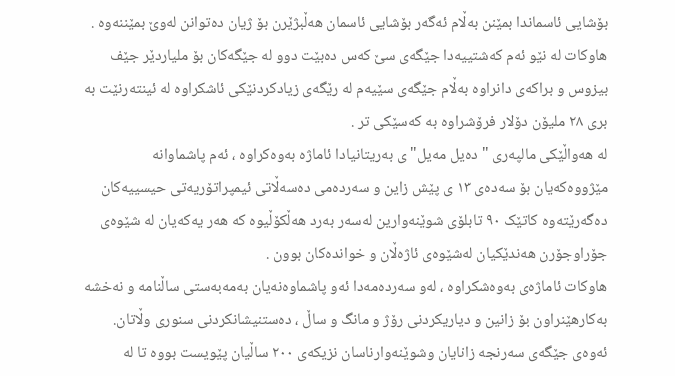بۆشایی ئاسماندا بمێنن بەڵام ئەگەر بۆشایی ئاسمان ھەڵبژێرن بۆ ژیان دەتوانن لەوێ بمێننەوە .
ھاوکات لە نێو ئەم کەشتییەدا جێگەی سێ کەس دەبێت دوو لە جێگەکان بۆ ملیاردێر جێف بیزوس و براکەی دانراوە بەڵام جێگەی سێیەم لە رێگەی زیادکردنێکی ئاشكراوە لە ئینتەرنێت بە بری ٢٨ ملیۆن دۆلار فرۆشراوە بە کەسێکی تر .
لە ھەواڵێکی مالپەری " دەیل مەیل" ی بەریتانیادا ئاماژە بەوەکراوە ، ئەم پاشماوانە مێژووەکەیان بۆ سەدەی ١٣ ی پێش زاین و سەردەمی دەسەڵاتی ئیمپراتۆریەتی حیسییەکان دەگەرێتەوە کاتێک ٩٠ تابلۆی شوێنەوارین لەسەر بەرد ھەڵکۆڵیوە کە ھەر یەکەیان لە شێوەی جۆراوجۆرن ھەندێکیان لەشێوەی ئاژەڵان و خواندەکان بوون .
ھاوکات ئاماژەی بەوەشکراوە ، لەو سەردەمەدا ئەو پاشماوەنەیان بەمەبەستی ساڵنامە و نەخشە بەکارھێنراون بۆ زانين و دیاریکردنی رۆژ و مانگ و ساڵ ، دەستنیشانکردنی سنوری وڵاتان.
ئەوەی جێگەی سەرنجە زانایان وشوێنەوارناسان نزیکەی ٢٠٠ ساڵیان پێویست بووە تا لە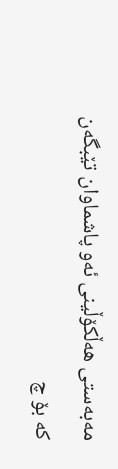مەبەستی ھەڵکۆڵینی ئەو پاشماوان تێبگەن کە بۆ چ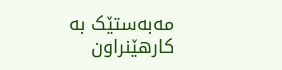مەبەستێک بە کارھێنراون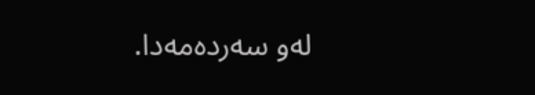لەو سەردەمەدا.